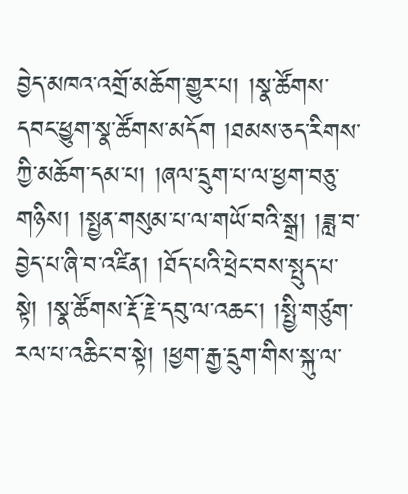བྱེད་མཁའ་འགྲོ་མཆོག་གྱུར་པ། །སྣ་ཚོགས་དབང་ཕྱུག་སྣ་ཚོགས་མདོག །ཐམས་ཅད་རིགས་ཀྱི་མཆོག་དམ་པ། །ཞལ་དྲུག་པ་ལ་ཕྱག་བཅུ་གཉིས། །སྤྱན་གསུམ་པ་ལ་གཡོ་བའི་སྒྲ། །ཟླ་བ་བྱེད་པ་ཞི་བ་འཛིན། །ཐོད་པའི་ཕྲེང་བས་སྤུད་པ་སྟེ། །སྣ་ཚོགས་རྡོ་རྗེ་དབུ་ལ་འཆང་། །སྤྱི་གཙུག་རལ་པ་འཆིང་བ་སྟེ། །ཕྱག་རྒྱ་དྲུག་གིས་སྐུ་ལ་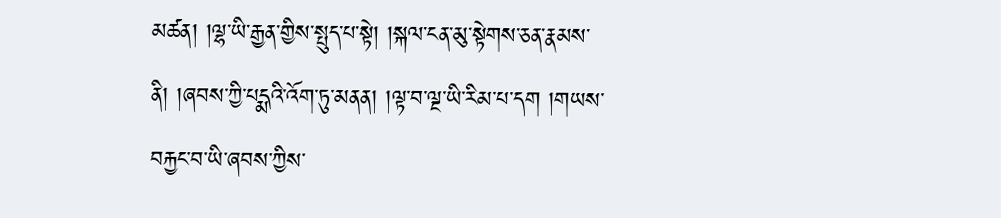མཚན། །ལྷ་ཡི་རྒྱན་གྱིས་སྤུད་པ་སྟེ། །སྐལ་ངན་མུ་སྟེགས་ཅན་རྣམས་ནི། །ཞབས་ཀྱི་པདྨའི་འོག་ཏུ་མནན། །ལྟ་བ་ལྔ་ཡི་རིམ་པ་དག །གཡས་བརྐྱང་བ་ཡི་ཞབས་ཀྱིས་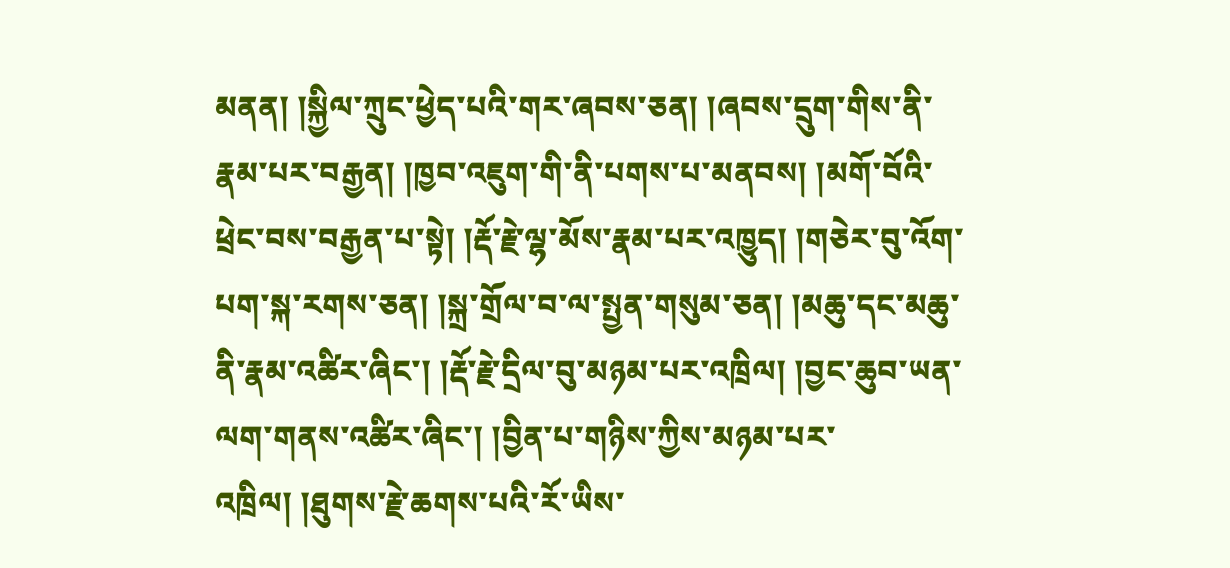མནན། །སྐྱིལ་ཀྲུང་ཕྱེད་པའི་གར་ཞབས་ཅན། །ཞབས་དྲུག་གིས་ནི་རྣམ་པར་བརྒྱན། །ཁྱབ་འཇུག་གི་ནི་པགས་པ་མནབས། །མགོ་བོའི་ཕྲེང་བས་བརྒྱན་པ་སྟེ། །རྡོ་རྗེ་ལྷ་མོས་རྣམ་པར་འཁྱུད། །གཅེར་བུ་འོག་པག་སྐ་རགས་ཅན། །སྐྲ་གྲོལ་བ་ལ་སྤྱན་གསུམ་ཅན། །མཆུ་དང་མཆུ་ནི་རྣམ་འཚིར་ཞིང་། །རྡོ་རྗེ་དྲིལ་བུ་མཉམ་པར་འཁྲིལ། །བྱང་ཆུབ་ཡན་ལག་གནས་འཚིར་ཞིང་། །བྱིན་པ་གཉིས་ཀྱིས་མཉམ་པར་འཁྲིལ། །ཐུགས་རྗེ་ཆགས་པའི་རོ་ཡིས་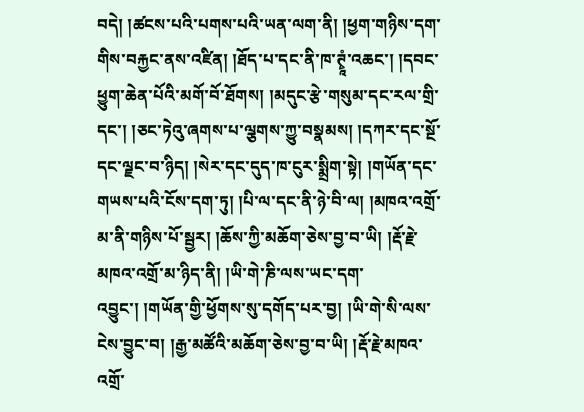བདེ། །ཚངས་པའི་པགས་པའི་ཡན་ལག་ནི། །ཕྱག་གཉིས་དག་གིས་བརྐྱང་ནས་འཛིན། །ཐོད་པ་དང་ནི་ཁ་ཊྭཱཾ་འཆང་། །དབང་ཕྱུག་ཆེན་པོའི་མགོ་བོ་ཐོགས། །མདུང་རྩེ་གསུམ་དང་རལ་གྲི་དང་། །ཅང་ཏེའུ་ཞགས་པ་ལྕགས་ཀྱུ་བསྣམས། །དཀར་དང་སྔོ་དང་ལྗང་བ་ཉིད། །སེར་དང་དུད་ཁ་ངུར་སྨྲིག་སྟེ། །གཡོན་དང་གཡས་པའི་ངོས་དག་ཏུ། །པི་ལ་དང་ནི་ཉེ་བི་ལ། །མཁའ་འགྲོ་མ་ནི་གཉིས་པོ་སྦྱར། །ཆོས་ཀྱི་མཆོག་ཅེས་བྱ་བ་ཡི། །རྡོ་རྗེ་མཁའ་འགྲོ་མ་ཉིད་ནི། །ཡི་གེ་ཎི་ལས་ཡང་དག་འབྱུང་། །གཡོན་གྱི་ཕྱོགས་སུ་དགོད་པར་བྱ། །ཡི་གེ་སི་ལས་ངེས་བྱུང་བ། །རྒྱ་མཚོའི་མཆོག་ཅེས་བྱ་བ་ཡི། །རྡོ་རྗེ་མཁའ་འགྲོ་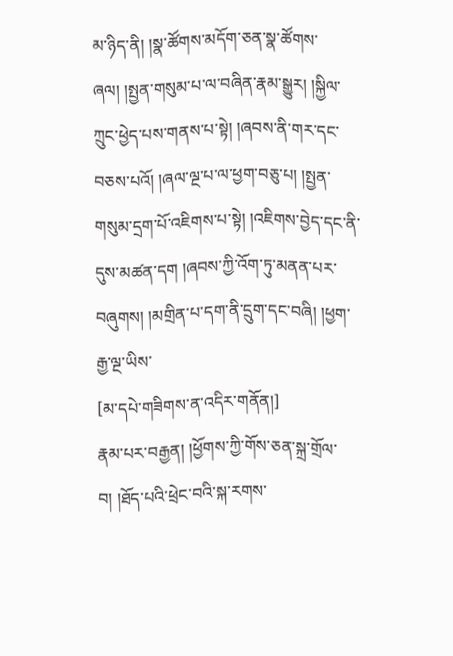མ་ཉིད་ནི། །སྣ་ཚོགས་མདོག་ཅན་སྣ་ཚོགས་ཞལ། །སྤྱན་གསུམ་པ་ལ་བཞིན་རྣམ་སྒྱུར། །སྐྱིལ་ཀྲུང་ཕྱེད་པས་གནས་པ་སྟེ། །ཞབས་ནི་གར་དང་བཅས་པའོ། །ཞལ་ལྔ་པ་ལ་ཕྱག་བཅུ་པ། །སྤྱན་གསུམ་དྲག་པོ་འཇིགས་པ་སྟེ། །འཇིགས་བྱེད་དང་ནི་དུས་མཚན་དག །ཞབས་ཀྱི་འོག་ཏུ་མནན་པར་བཞུགས། །མགྲིན་པ་དག་ནི་དྲུག་དང་བཞི། །ཕྱག་རྒྱ་ལྔ་ཡིས་
[མ་དཔེ་གཟིགས་ན་འདིར་གནོན།]
རྣམ་པར་བརྒྱན། །ཕྱོགས་ཀྱི་གོས་ཅན་སྐྲ་གྲོལ་བ། །ཐོད་པའི་ཕྲེང་བའི་སྐ་རགས་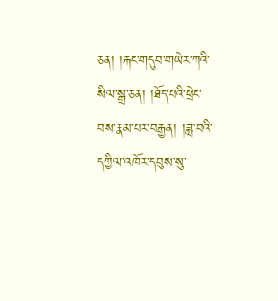ཅན། །རྐང་གདུབ་གཡེར་ཀའི་སིལ་སྒྲ་ཅན། །ཐོད་པའི་ཕྲེང་བས་རྣམ་པར་བརྒྱན། །ཟླ་བའི་དཀྱིལ་འཁོར་དབུས་སུ་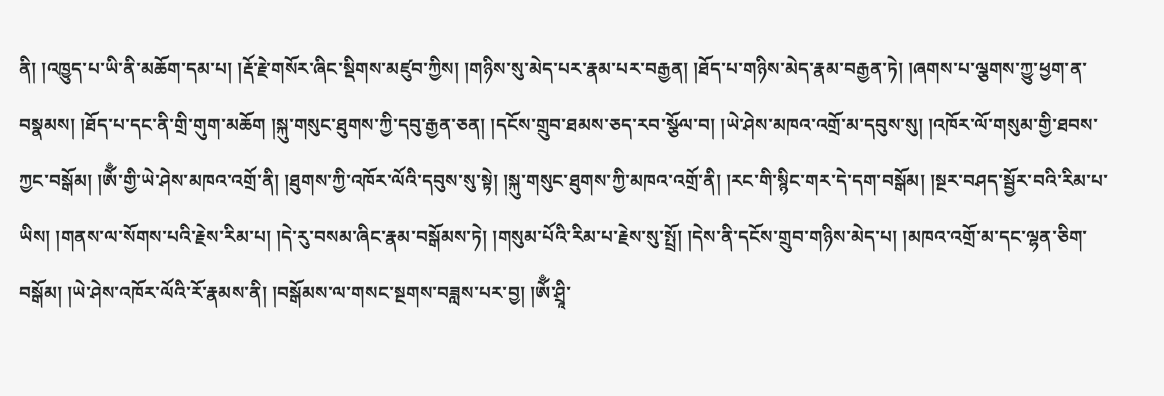ནི། །འཁྱུད་པ་ཡི་ནི་མཆོག་དམ་པ། །རྡོ་རྗེ་གསོར་ཞིང་སྡིགས་མཛུབ་ཀྱིས། །གཉིས་སུ་མེད་པར་རྣམ་པར་བརྒྱན། །ཐོད་པ་གཉིས་མེད་རྣམ་བརྒྱན་ཏེ། །ཞགས་པ་ལྕགས་ཀྱུ་ཕྱག་ན་བསྣམས། །ཐོད་པ་དང་ནི་གྲི་གུག་མཆོག །སྐུ་གསུང་ཐུགས་ཀྱི་དབུ་རྒྱན་ཅན། །དངོས་གྲུབ་ཐམས་ཅད་རབ་སྩོལ་བ། །ཡེ་ཤེས་མཁའ་འགྲོ་མ་དབུས་སུ། །འཁོར་ལོ་གསུམ་གྱི་ཐབས་ཀྱང་བསྒོམ། །ཨོྃ་གྱི་ཡེ་ཤེས་མཁའ་འགྲོ་ནི། །ཐུགས་ཀྱི་འཁོར་ལོའི་དབུས་སུ་སྟེ། །སྐུ་གསུང་ཐུགས་ཀྱི་མཁའ་འགྲོ་ནི། །རང་གི་སྙིང་གར་དེ་དག་བསྒོམ། །སྔར་བཤད་སྦྱོར་བའི་རིམ་པ་ཡིས། །གནས་ལ་སོགས་པའི་རྗེས་རིམ་པ། །དེ་རུ་བསམ་ཞིང་རྣམ་བསྒོམས་ཏེ། །གསུམ་པོའི་རིམ་པ་རྗེས་སུ་སྤྲོ། །དེས་ནི་དངོས་གྲུབ་གཉིས་མེད་པ། །མཁའ་འགྲོ་མ་དང་ལྷན་ཅིག་བསྒོམ། །ཡེ་ཤེས་འཁོར་ལོའི་རོ་རྣམས་ནི། །བསྒོམས་ལ་གསང་སྔགས་བཟླས་པར་བྱ། །ཨོྃ་ཤྲཱི་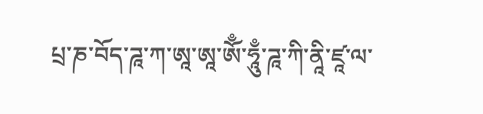པྲ་ཎ་བོད་ཌཱ་ཀ་ཨཱ་ཨཱ་ཨོྃ་ཧཱུྃ་ཌཱ་ཀི་ནཱི་ཛཱ་ལ་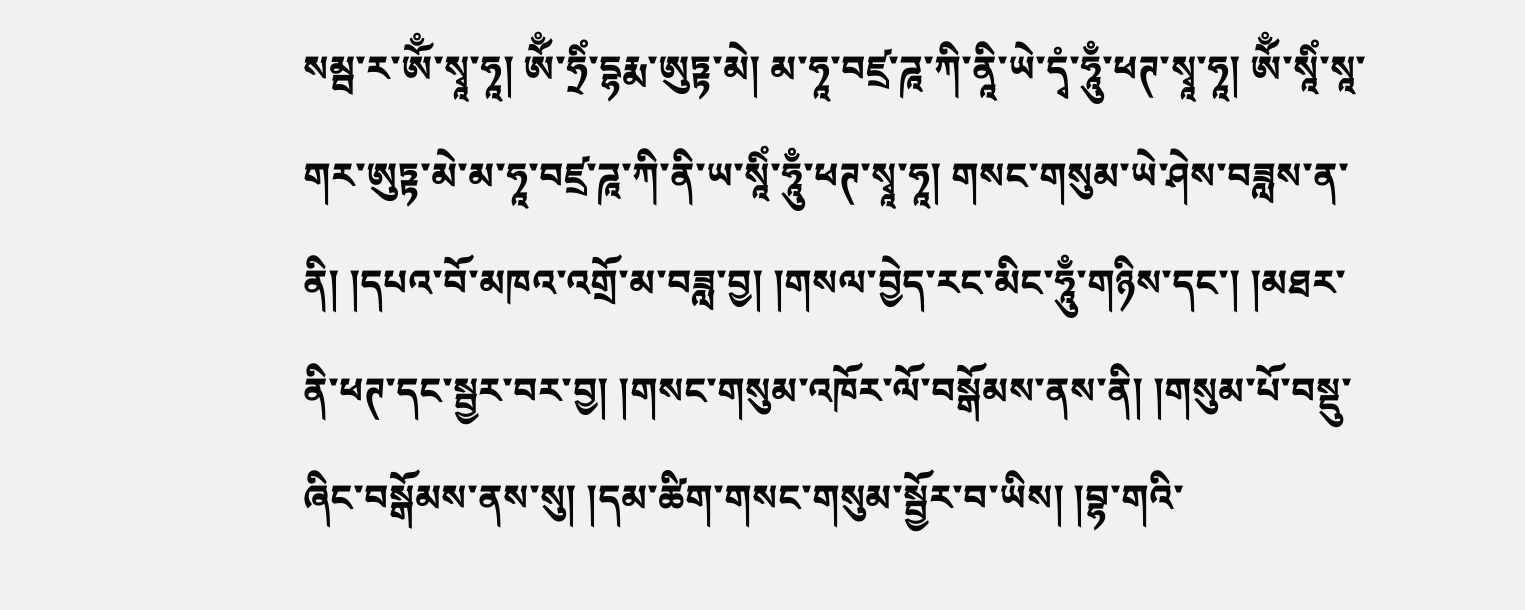སམྦ་ར་ཨོྃ་སྭཱ་ཧཱ། ཨོྃ་ཧྲིཾ་དྷརྨ་ཨུཏྟ་མེ། མ་ཧཱ་བཛྲ་ཌཱ་ཀི་ནཱི་ཡེ་དྭཾ་ཧཱུྃ་ཕཊ་སྭཱ་ཧཱ། ཨོྃ་སཱིཾ་སཱ་གར་ཨུཏྟ་མེ་མ་ཧཱ་བཛྲ་ཌཱ་ཀི་ནི་ཡ་སཱིཾ་ཧཱུྃ་ཕཊ་སྭཱ་ཧཱ། གསང་གསུམ་ཡེ་ཤེས་བཟླས་ན་ནི། །དཔའ་བོ་མཁའ་འགྲོ་མ་བཟླ་བྱ། །གསལ་བྱེད་རང་མིང་ཧཱུྃ་གཉིས་དང་། །མཐར་ནི་ཕཊ་དང་སྦྱར་བར་བྱ། །གསང་གསུམ་འཁོར་ལོ་བསྒོམས་ནས་ནི། །གསུམ་པོ་བསྡུ་ཞིང་བསྒོམས་ནས་སུ། །དམ་ཚིག་གསང་གསུམ་སྦྱོར་བ་ཡིས། །བྷ་གའི་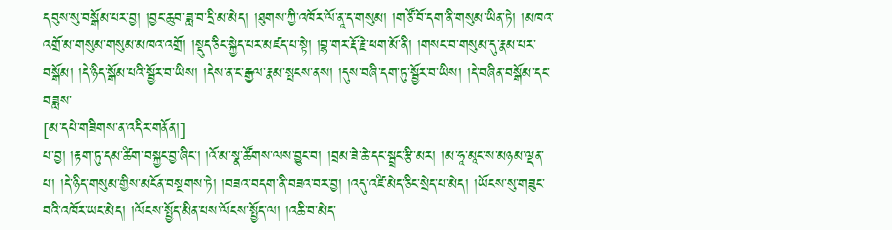དབུས་སུ་བསྒོམ་པར་བྱ། །བྱང་ཆུབ་ཟླ་བ་དྲི་མ་མེད། །ཐུགས་ཀྱི་འཁོར་ལོ་ནཱ་ད་གསུམ། །གཙོ་བོ་དག་ནི་གསུམ་ཡིན་ཏེ། །མཁའ་འགྲོ་མ་གསུམ་གསུམ་མཁའ་འགྲོ། །སྡུད་ཅིང་སྐྱེད་པར་མཛད་པ་སྟེ། །བྷ་གར་རྡོ་རྗེ་ཕག་མོ་ནི། །གསང་བ་གསུམ་དུ་རྣམ་པར་བསྒོམ། །དེ་ཉིད་སྒོམ་པའི་སྦྱོར་བ་ཡིས། །དེས་ན་ང་རྒྱལ་རྣམ་སྤངས་ནས། །དུས་བཞི་དག་ཏུ་སྦྱོར་བ་ཡིས། །དེ་བཞིན་བསྒོམ་དང་བཟླས་
[མ་དཔེ་གཟིགས་ན་འདིར་གནོན།]
པ་བྱ། །རྟག་ཏུ་དམ་ཚིག་བསྐྱང་བྱ་ཞིང་། །འོ་མ་སྣ་ཚོགས་ལས་བྱུང་བ། །བྲམ་ཟེ་ཆེ་དང་སྦྲང་རྩི་མར། །མ་ཧཱ་མཱང་ས་མཉམ་ལྡན་པ། །དེ་ཉིད་གསུམ་གྱིས་མངོན་བསྔགས་ཏེ། །བཟའ་བདག་ནི་བཟའ་བར་བྱ། །འདུ་འཛི་མེད་ཅིང་སྲེད་པ་མེད། །ཡོངས་སུ་གཟུང་བའི་འཁོར་ཡང་མེད། །ལོངས་སྤྱོད་མིན་པས་ལོངས་སྤྱོད་ལ། །འཆི་བ་མེད་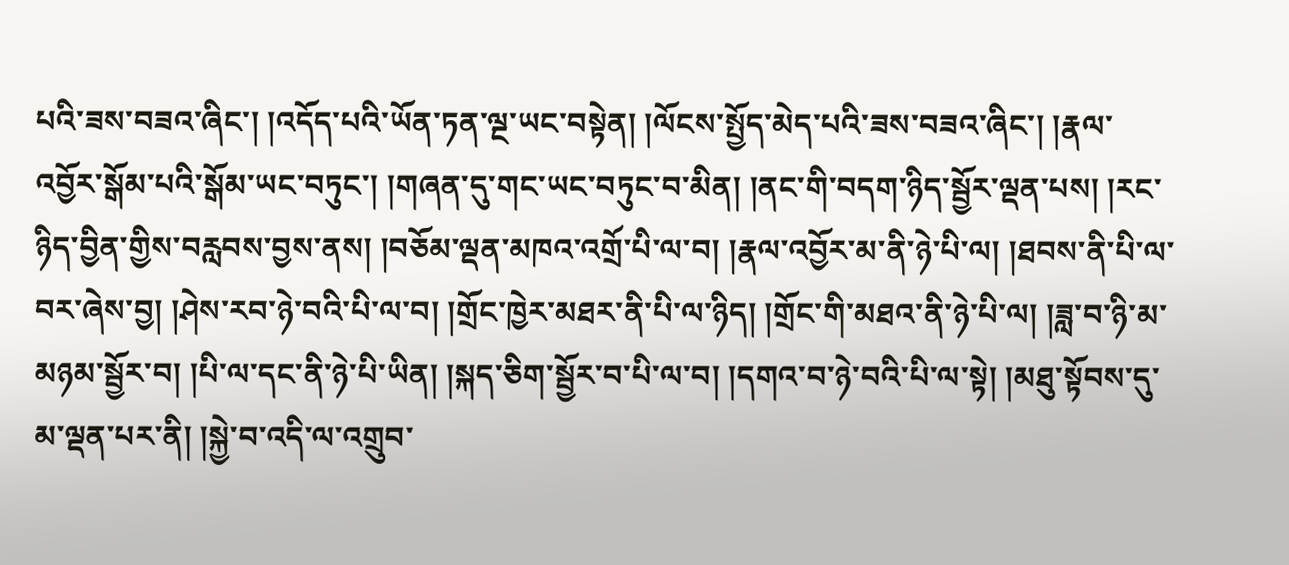པའི་ཟས་བཟའ་ཞིང་། །འདོད་པའི་ཡོན་ཏན་ལྔ་ཡང་བསྟེན། །ལོངས་སྤྱོད་མེད་པའི་ཟས་བཟའ་ཞིང་། །རྣལ་འབྱོར་སྒོམ་པའི་སྒོམ་ཡང་བཏུང་། །གཞན་དུ་གང་ཡང་བཏུང་བ་མིན། །ནང་གི་བདག་ཉིད་སྦྱོར་ལྡན་པས། །རང་ཉིད་བྱིན་གྱིས་བརླབས་བྱས་ནས། །བཅོམ་ལྡན་མཁའ་འགྲོ་པི་ལ་བ། །རྣལ་འབྱོར་མ་ནི་ཉེ་པི་ལ། །ཐབས་ནི་པི་ལ་བར་ཞེས་བྱ། །ཤེས་རབ་ཉེ་བའི་པི་ལ་བ། །གྲོང་ཁྱེར་མཐར་ནི་པི་ལ་ཉིད། །གྲོང་གི་མཐའ་ནི་ཉེ་པི་ལ། །ཟླ་བ་ཉི་མ་མཉམ་སྦྱོར་བ། །པི་ལ་དང་ནི་ཉེ་པི་ཡིན། །སྐད་ཅིག་སྦྱོར་བ་པི་ལ་བ། །དགའ་བ་ཉེ་བའི་པི་ལ་སྟེ། །མཐུ་སྟོབས་དུ་མ་ལྡན་པར་ནི། །སྐྱེ་བ་འདི་ལ་འགྲུབ་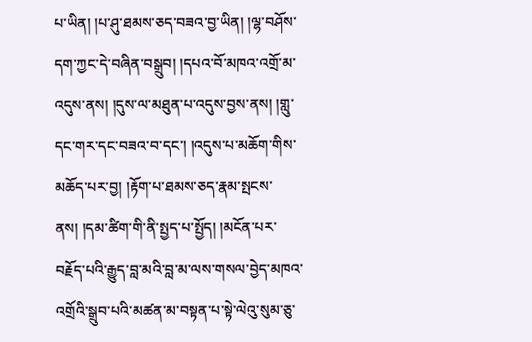པ་ཡིན། །པ་ཤུ་ཐམས་ཅད་བཟའ་བྱ་ཡིན། །ལྷ་བཤོས་དག་ཀྱང་དེ་བཞིན་བསྒྲུབ། །དཔའ་བོ་མཁའ་འགྲོ་མ་འདུས་ནས། །དུས་ལ་མཐུན་པ་འདུས་བྱས་ནས། །གླུ་དང་གར་དང་བཟའ་བ་དང་། །འདུས་པ་མཆོག་གིས་མཆོད་པར་བྱ། །རྟོག་པ་ཐམས་ཅད་རྣམ་སྤངས་ནས། །དམ་ཚིག་གི་ནི་སྤྱད་པ་སྤྱོད། །མངོན་པར་བརྗོད་པའི་རྒྱུད་བླ་མའི་བླ་མ་ལས་གསལ་བྱེད་མཁའ་འགྲོའི་སྒྲུབ་པའི་མཚན་མ་བསྟན་པ་སྟེ་ལེའུ་སུམ་ཅུ་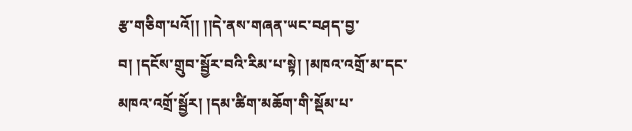རྩ་གཅིག་པའོ།། །།དེ་ནས་གཞན་ཡང་བཤད་བྱ་བ། །དངོས་གྲུབ་སྦྱོར་བའི་རིམ་པ་སྟེ། །མཁའ་འགྲོ་མ་དང་མཁའ་འགྲོ་སྦྱོར། །དམ་ཚིག་མཆོག་གི་སྡོམ་པ་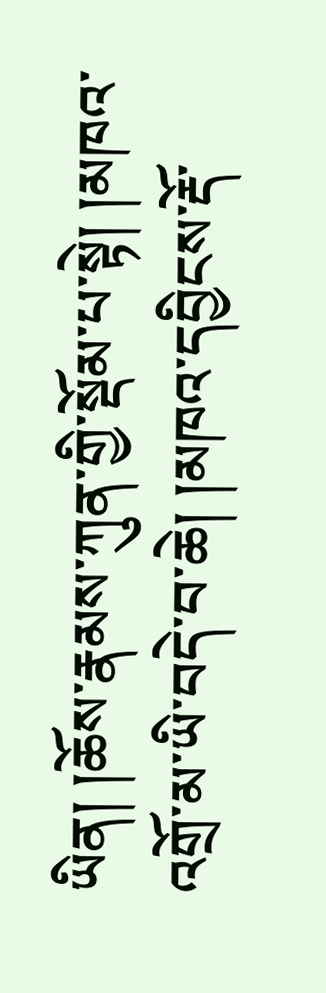ཡིན། །ཆོས་རྣམས་ཀུན་གྱི་སྡོམ་པ་སྟེ། །མཁའ་འགྲོ་མ་ཡི་བདེ་བ་ཆེ། །མཁའ་དབྱིངས་རྡོ་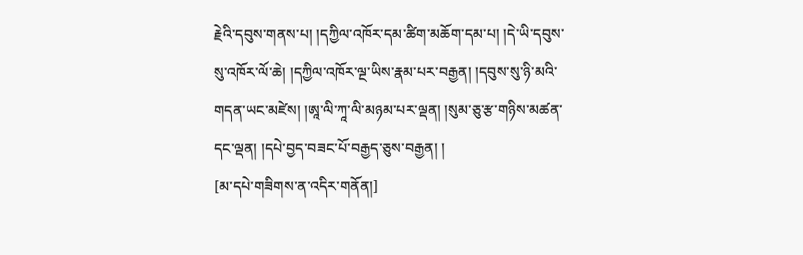རྗེའི་དབུས་གནས་པ། །དཀྱིལ་འཁོར་དམ་ཚིག་མཆོག་དམ་པ། །དེ་ཡི་དབུས་སུ་འཁོར་ལོ་ཆེ། །དཀྱིལ་འཁོར་ལྔ་ཡིས་རྣམ་པར་བརྒྱན། །དབུས་སུ་ཉི་མའི་གདན་ཡང་མཛེས། །ཨཱ་ལི་ཀཱ་ལི་མཉམ་པར་ལྡན། །སུམ་ཅུ་རྩ་གཉིས་མཚན་དང་ལྡན། །དཔེ་བྱད་བཟང་པོ་བརྒྱད་ཅུས་བརྒྱན། །
[མ་དཔེ་གཟིགས་ན་འདིར་གནོན།]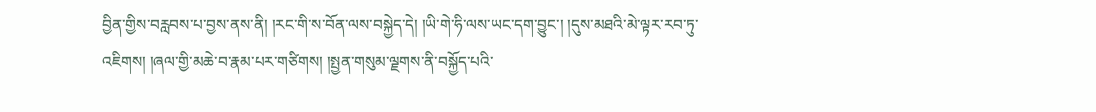བྱིན་གྱིས་བརླབས་པ་བྱས་ནས་ནི། །རང་གི་ས་བོན་ལས་བསྐྱེད་དེ། །ཡི་གེ་ཧི་ལས་ཡང་དག་བྱུང་། །དུས་མཐའི་མེ་ལྟར་རབ་ཏུ་འཇིགས། །ཞལ་གྱི་མཆེ་བ་རྣམ་པར་གཙིགས། །སྤྱན་གསུམ་ལྗགས་ནི་བསྐྱོད་པའི་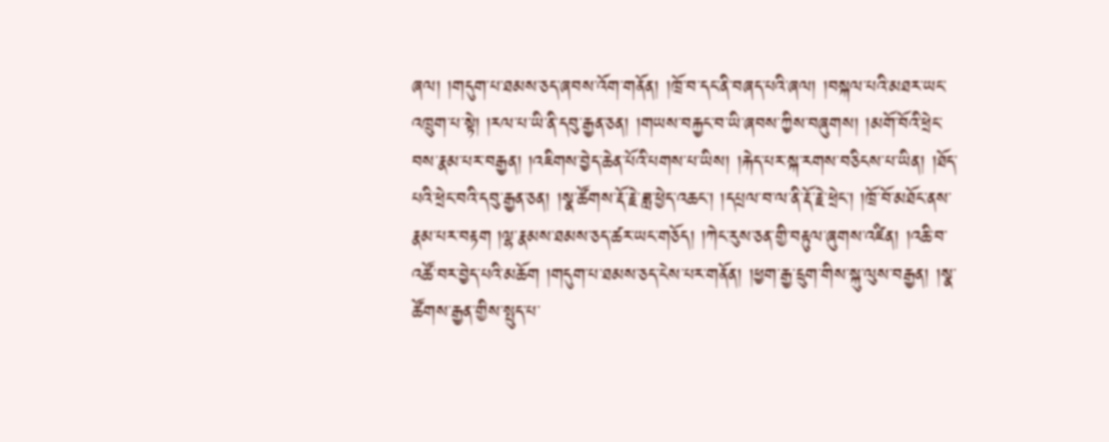ཞལ། །གདུག་པ་ཐམས་ཅད་ཞབས་འོག་གནོན། །ཁྲོ་བ་དང་ནི་བཞད་པའི་ཞལ། །བསྐལ་པའི་མཐར་ཡང་འཁྲུག་པ་སྟེ། །རལ་པ་ཡི་ནི་དབུ་རྒྱན་ཅན། །གཡས་བརྐྱང་བ་ཡི་ཞབས་ཀྱིས་བཞུགས། །མགོ་བོའི་ཕྲེང་བས་རྣམ་པར་བརྒྱན། །འཇིགས་བྱེད་ཆེན་པོའི་པགས་པ་ཡིས། །རྐེད་པར་སྐ་རགས་བཅིངས་པ་ཡིན། །ཐོད་པའི་ཕྲེང་བའི་དབུ་རྒྱན་ཅན། །སྣ་ཚོགས་རྡོ་རྗེ་ཟླ་ཕྱེད་འཆང་། །དཔྲལ་བ་ལ་ནི་རྡོ་རྗེ་ཕྲེང་། །ཁྲོ་བོ་མཐོང་ནས་རྣམ་པར་བརྟག །ལྷ་རྣམས་ཐམས་ཅད་ཚར་ཡང་གཅོད། །ཀེང་རུས་ཅན་གྱི་བརྟུལ་ཞུགས་འཛིན། །འཆི་བ་འཚོ་བར་བྱེད་པའི་མཆོག །གདུག་པ་ཐམས་ཅད་ངེས་པར་གནོན། །ཕྱག་རྒྱ་དྲུག་གིས་སྐུ་ལུས་བརྒྱན། །སྣ་ཚོགས་རྒྱན་གྱིས་སྤུད་པ་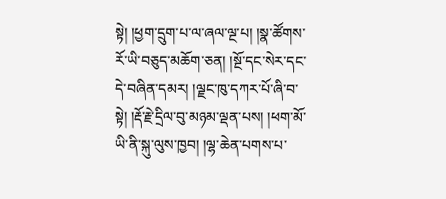སྟེ། །ཕྱག་དྲུག་པ་ལ་ཞལ་ལྔ་པ། །སྣ་ཚོགས་རོ་ཡི་བཅུད་མཆོག་ཅན། །སྔོ་དང་སེར་དང་དེ་བཞིན་དམར། །ལྗང་ཁུ་དཀར་པོ་ཞི་བ་སྟེ། །རྡོ་རྗེ་དྲིལ་བུ་མཉམ་ལྡན་པས། །ཕག་མོ་ཡི་ནི་སྐུ་ལུས་ཁྱབ། །ལྷ་ཆེན་པགས་པ་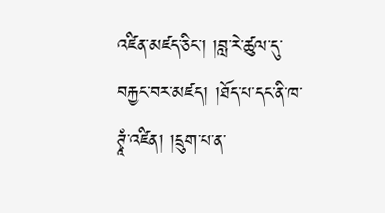འཛིན་མཛད་ཅིང་། །བླ་རེ་ཚུལ་དུ་བརྐྱང་བར་མཛད། །ཐོད་པ་དང་ནི་ཁ་ཊྭཱཾ་འཛིན། །དྲུག་པ་ན་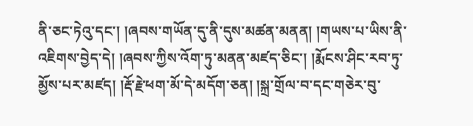ནི་ཅང་ཏེའུ་དང་། །ཞབས་གཡོན་དུ་ནི་དུས་མཚན་མནན། །གཡས་པ་ཡིས་ནི་འཇིགས་བྱེད་དེ། །ཞབས་ཀྱིས་འོག་ཏུ་མནན་མཛད་ཅིང་། །རྨོངས་ཤིང་རབ་ཏུ་མྱོས་པར་མཛད། །རྡོ་རྗེ་ཕག་མོ་དེ་མདོག་ཅན། །སྐྲ་གྲོལ་བ་དང་གཅེར་བུ་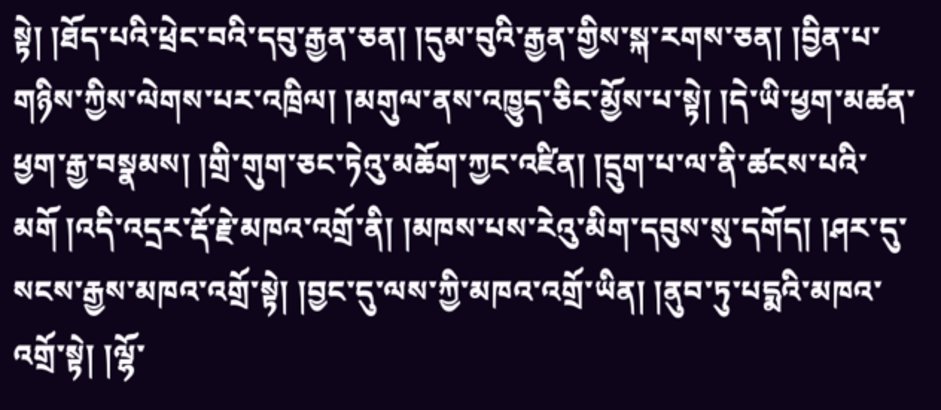སྟེ། །ཐོད་པའི་ཕྲེང་བའི་དབུ་རྒྱན་ཅན། །དུམ་བུའི་རྒྱན་གྱིས་སྐ་རགས་ཅན། །བྱིན་པ་གཉིས་ཀྱིས་ལེགས་པར་འཁྲིལ། །མགུལ་ནས་འཁྱུད་ཅིང་མྱོས་པ་སྟེ། །དེ་ཡི་ཕྱག་མཚན་ཕྱག་རྒྱ་བསྣམས། །གྲི་གུག་ཅང་ཏེའུ་མཆོག་ཀྱང་འཛིན། །དྲུག་པ་ལ་ནི་ཚངས་པའི་མགོ །འདི་འདྲར་རྡོ་རྗེ་མཁའ་འགྲོ་ནི། །མཁས་པས་རེའུ་མིག་དབུས་སུ་དགོད། །ཤར་དུ་སངས་རྒྱས་མཁའ་འགྲོ་སྟེ། །བྱང་དུ་ལས་ཀྱི་མཁའ་འགྲོ་ཡིན། །ནུབ་ཏུ་པདྨའི་མཁའ་འགྲོ་སྟེ། །ལྷོ་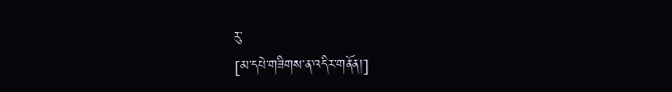རུ་
[མ་དཔེ་གཟིགས་ན་འདིར་གནོན།]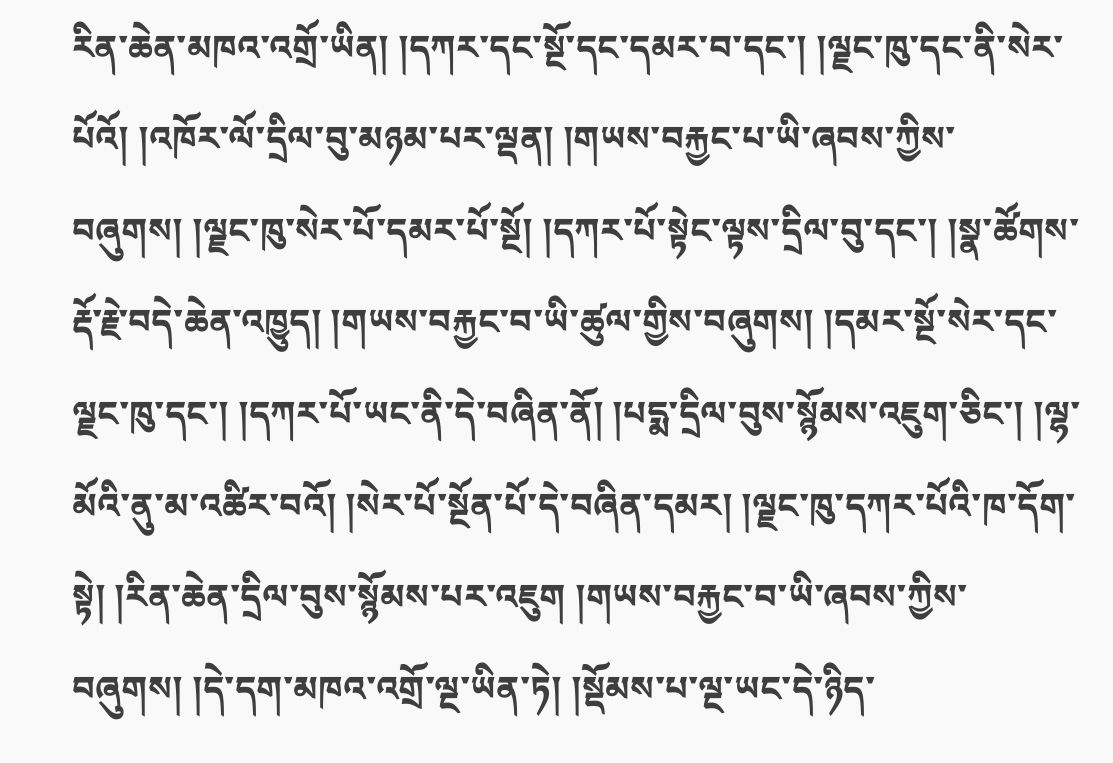རིན་ཆེན་མཁའ་འགྲོ་ཡིན། །དཀར་དང་སྔོ་དང་དམར་བ་དང་། །ལྗང་ཁུ་དང་ནི་སེར་པོའོ། །འཁོར་ལོ་དྲིལ་བུ་མཉམ་པར་ལྡན། །གཡས་བརྐྱང་པ་ཡི་ཞབས་ཀྱིས་བཞུགས། །ལྗང་ཁུ་སེར་པོ་དམར་པོ་སྔོ། །དཀར་པོ་སྟེང་ལྟས་དྲིལ་བུ་དང་། །སྣ་ཚོགས་རྡོ་རྗེ་བདེ་ཆེན་འཁྱུད། །གཡས་བརྐྱང་བ་ཡི་ཚུལ་གྱིས་བཞུགས། །དམར་སྔོ་སེར་དང་ལྗང་ཁུ་དང་། །དཀར་པོ་ཡང་ནི་དེ་བཞིན་ནོ། །པདྨ་དྲིལ་བུས་སྙོམས་འཇུག་ཅིང་། །ལྷ་མོའི་ནུ་མ་འཚིར་བའོ། །སེར་པོ་སྔོན་པོ་དེ་བཞིན་དམར། །ལྗང་ཁུ་དཀར་པོའི་ཁ་དོག་སྟེ། །རིན་ཆེན་དྲིལ་བུས་སྙོམས་པར་འཇུག །གཡས་བརྐྱང་བ་ཡི་ཞབས་ཀྱིས་བཞུགས། །དེ་དག་མཁའ་འགྲོ་ལྔ་ཡིན་ཏེ། །སྡོམས་པ་ལྔ་ཡང་དེ་ཉིད་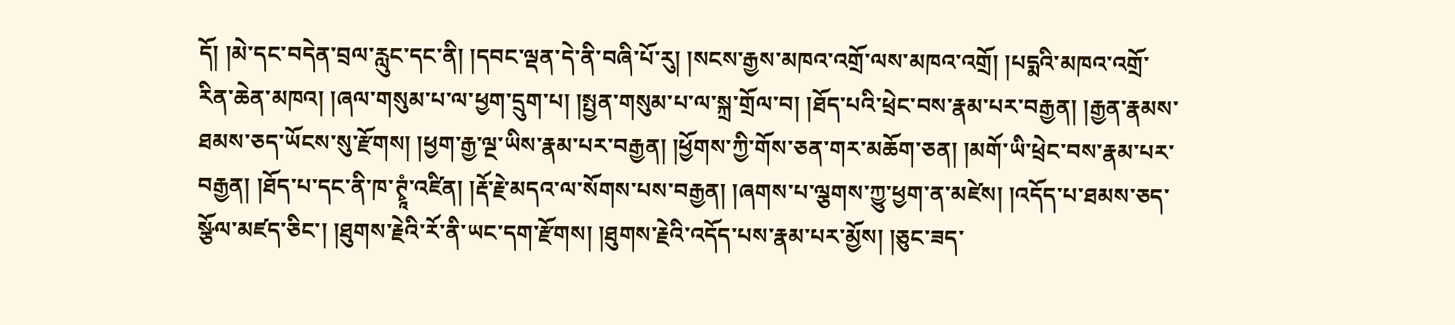དོ། །མེ་དང་བདེན་བྲལ་རླུང་དང་ནི། །དབང་ལྡན་དེ་ནི་བཞི་པོ་རུ། །སངས་རྒྱས་མཁའ་འགྲོ་ལས་མཁའ་འགྲོ། །པདྨའི་མཁའ་འགྲོ་རིན་ཆེན་མཁའ། །ཞལ་གསུམ་པ་ལ་ཕྱག་དྲུག་པ། །སྤྱན་གསུམ་པ་ལ་སྐྲ་གྲོལ་བ། །ཐོད་པའི་ཕྲེང་བས་རྣམ་པར་བརྒྱན། །རྒྱན་རྣམས་ཐམས་ཅད་ཡོངས་སུ་རྫོགས། །ཕྱག་རྒྱ་ལྔ་ཡིས་རྣམ་པར་བརྒྱན། །ཕྱོགས་ཀྱི་གོས་ཅན་གར་མཆོག་ཅན། །མགོ་ཡི་ཕྲེང་བས་རྣམ་པར་བརྒྱན། །ཐོད་པ་དང་ནི་ཁ་ཊྭཱཾ་འཛིན། །རྡོ་རྗེ་མདའ་ལ་སོགས་པས་བརྒྱན། །ཞགས་པ་ལྕགས་ཀྱུ་ཕྱག་ན་མཛེས། །འདོད་པ་ཐམས་ཅད་སྩོལ་མཛད་ཅིང་། །ཐུགས་རྗེའི་རོ་ནི་ཡང་དག་རྫོགས། །ཐུགས་རྗེའི་འདོད་པས་རྣམ་པར་མྱོས། །ཅུང་ཟད་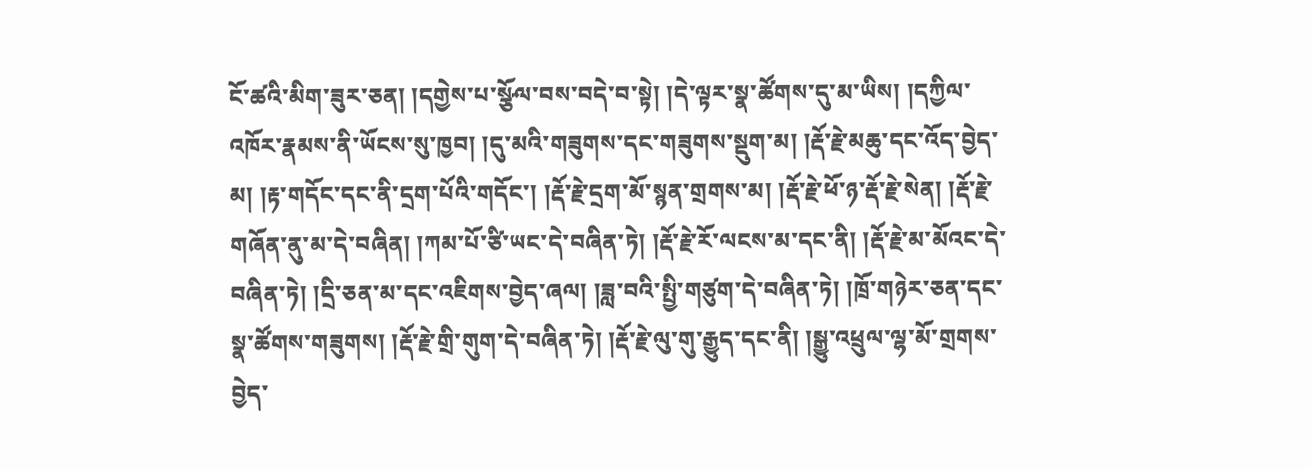ངོ་ཚའི་མིག་ཟུར་ཅན། །དགྱེས་པ་སྩོལ་བས་བདེ་བ་སྟེ། །དེ་ལྟར་སྣ་ཚོགས་དུ་མ་ཡིས། །དཀྱིལ་འཁོར་རྣམས་ནི་ཡོངས་སུ་ཁྱབ། །དུ་མའི་གཟུགས་དང་གཟུགས་སྡུག་མ། །རྡོ་རྗེ་མཆུ་དང་འོད་བྱེད་མ། །རྟ་གདོང་དང་ནི་དྲག་པོའི་གདོང་། །རྡོ་རྗེ་དྲག་མོ་སྙན་གྲགས་མ། །རྡོ་རྗེ་ཕོ་ཉ་རྡོ་རྗེ་སེན། །རྡོ་རྗེ་གཞོན་ནུ་མ་དེ་བཞིན། །ཀམ་པོ་ཙི་ཡང་དེ་བཞིན་ཏེ། །རྡོ་རྗེ་རོ་ལངས་མ་དང་ནི། །རྡོ་རྗེ་མ་མོའང་དེ་བཞིན་ཏེ། །དྲི་ཅན་མ་དང་འཇིགས་བྱེད་ཞལ། །ཟླ་བའི་སྤྱི་གཙུག་དེ་བཞིན་ཏེ། །ཁྲོ་གཉེར་ཅན་དང་སྣ་ཚོགས་གཟུགས། །རྡོ་རྗེ་གྲི་གུག་དེ་བཞིན་ཏེ། །རྡོ་རྗེ་ལུ་གུ་རྒྱུད་དང་ནི། །སྒྱུ་འཕྲུལ་ལྷ་མོ་གྲགས་བྱེད་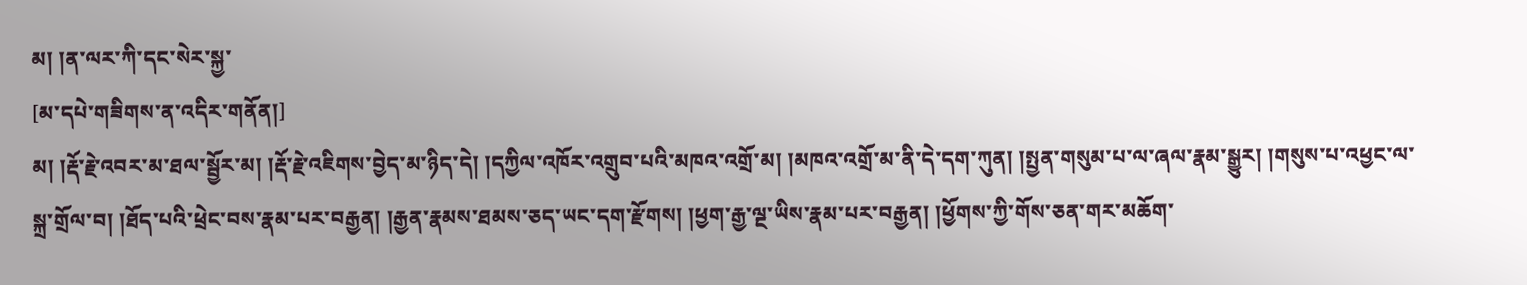མ། །ན་ལར་ཀི་དང་སེར་སྐྱ་
[མ་དཔེ་གཟིགས་ན་འདིར་གནོན།]
མ། །རྡོ་རྗེ་འབར་མ་ཐལ་སྦྱོར་མ། །རྡོ་རྗེ་འཇིགས་བྱེད་མ་ཉིད་དེ། །དཀྱིལ་འཁོར་འགྲུབ་པའི་མཁའ་འགྲོ་མ། །མཁའ་འགྲོ་མ་ནི་དེ་དག་ཀུན། །སྤྱན་གསུམ་པ་ལ་ཞལ་རྣམ་སྒྱུར། །གསུས་པ་འཕྱང་ལ་སྐྲ་གྲོལ་བ། །ཐོད་པའི་ཕྲེང་བས་རྣམ་པར་བརྒྱན། །རྒྱན་རྣམས་ཐམས་ཅད་ཡང་དག་རྫོགས། །ཕྱག་རྒྱ་ལྔ་ཡིས་རྣམ་པར་བརྒྱན། །ཕྱོགས་ཀྱི་གོས་ཅན་གར་མཆོག་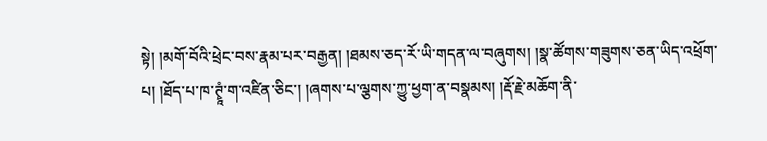སྟེ། །མགོ་བོའི་ཕྲེང་བས་རྣམ་པར་བརྒྱན། །ཐམས་ཅད་རོ་ཡི་གདན་ལ་བཞུགས། །སྣ་ཚོགས་གཟུགས་ཅན་ཡིད་འཕྲོག་པ། །ཐོད་པ་ཁ་ཊྭཱཾ་ག་འཛིན་ཅིང་། །ཞགས་པ་ལྕགས་ཀྱུ་ཕྱག་ན་བསྣམས། །རྡོ་རྗེ་མཆོག་ནི་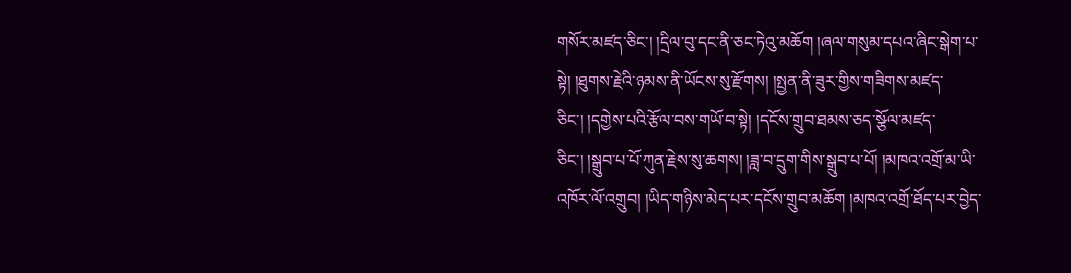གསོར་མཛད་ཅིང་། །དྲིལ་བུ་དང་ནི་ཅང་ཏེའུ་མཆོག །ཞལ་གསུམ་དཔའ་ཞིང་སྒེག་པ་སྟེ། །ཐུགས་རྗེའི་ཉམས་ནི་ཡོངས་སུ་རྫོགས། །སྤྱན་ནི་ཟུར་གྱིས་གཟིགས་མཛད་ཅིང་། །དགྱེས་པའི་རྩོལ་བས་གཡོ་བ་སྟེ། །དངོས་གྲུབ་ཐམས་ཅད་སྩོལ་མཛད་ཅིང་། །སྒྲུབ་པ་པོ་ཀུན་རྗེས་སུ་ཆགས། །ཟླ་བ་དྲུག་གིས་སྒྲུབ་པ་པོ། །མཁའ་འགྲོ་མ་ཡི་འཁོར་ལོ་འགྲུབ། །ཡིད་གཉིས་མེད་པར་དངོས་གྲུབ་མཆོག །མཁའ་འགྲོ་ཐོད་པར་བྱེད་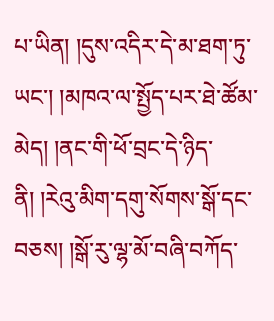པ་ཡིན། །དུས་འདིར་དེ་མ་ཐག་ཏུ་ཡང་། །མཁའ་ལ་སྤྱོད་པར་ཐེ་ཚོམ་མེད། །ནང་གི་ཕོ་བྲང་དེ་ཉིད་ནི། །རེའུ་མིག་དགུ་སོགས་སྒོ་དང་བཅས། །སྒོ་རུ་ལྷ་མོ་བཞི་བཀོད་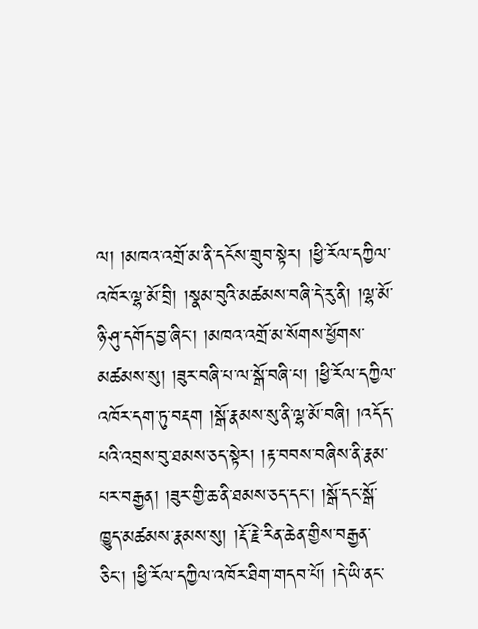ལ། །མཁའ་འགྲོ་མ་ནི་དངོས་གྲུབ་སྟེར། །ཕྱི་རོལ་དཀྱིལ་འཁོར་ལྷ་མོ་བྲི། །སྣམ་བུའི་མཚམས་བཞི་དེ་རུ་ནི། །ལྷ་མོ་ཉི་ཤུ་དགོད་བྱ་ཞིང་། །མཁའ་འགྲོ་མ་སོགས་ཕྱོགས་མཚམས་སུ། །ཟུར་བཞི་པ་ལ་སྒོ་བཞི་པ། །ཕྱི་རོལ་དཀྱིལ་འཁོར་དག་ཏུ་བརྡག །སྒོ་རྣམས་སུ་ནི་ལྷ་མོ་བཞི། །འདོད་པའི་འབྲས་བུ་ཐམས་ཅད་སྟེར། །རྟ་བབས་བཞིས་ནི་རྣམ་པར་བརྒྱན། །ཟུར་གྱི་ཆ་ནི་ཐམས་ཅད་དང་། །སྒོ་དང་སྒོ་ཁྱུད་མཚམས་རྣམས་སུ། །རྡོ་རྗེ་རིན་ཆེན་གྱིས་བརྒྱན་ཅིང་། །ཕྱི་རོལ་དཀྱིལ་འཁོར་ཐིག་གདབ་པོ། །དེ་ཡི་ནང་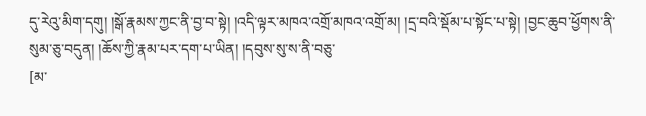དུ་རེའུ་མིག་དགུ། །སྒོ་རྣམས་ཀྱང་ནི་བྱ་བ་སྟེ། །འདི་ལྟར་མཁའ་འགྲོ་མཁའ་འགྲོ་མ། །དྲ་བའི་སྡོམ་པ་སྟོང་པ་སྟེ། །བྱང་ཆུབ་ཕྱོགས་ནི་སུམ་ཅུ་བདུན། །ཆོས་ཀྱི་རྣམ་པར་དག་པ་ཡིན། །དབུས་སུ་ས་ནི་བཅུ་
[མ་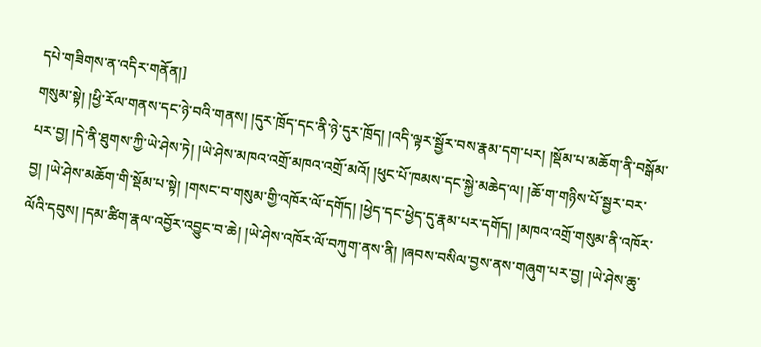དཔེ་གཟིགས་ན་འདིར་གནོན།]
གསུམ་སྟེ། །ཕྱི་རོལ་གནས་དང་ཉེ་བའི་གནས། །དུར་ཁྲོད་དང་ནི་ཉེ་དུར་ཁྲོད། །འདི་ལྟར་སྦྱོར་བས་རྣམ་དག་པར། །སྡོམ་པ་མཆོག་ནི་བསྒོམ་པར་བྱ། །དེ་ནི་ཐུགས་ཀྱི་ཡེ་ཤེས་ཏེ། །ཡེ་ཤེས་མཁའ་འགྲོ་མཁའ་འགྲོ་མའོ། །ཕུང་པོ་ཁམས་དང་སྐྱེ་མཆེད་ལ། །ཆོ་ག་གཉིས་པོ་སྦྱར་བར་བྱ། །ཡེ་ཤེས་མཆོག་གི་སྡོམ་པ་སྟེ། །གསང་བ་གསུམ་གྱི་འཁོར་ལོ་དགོད། །ཕྱེད་དང་ཕྱེད་དུ་རྣམ་པར་དགོད། །མཁའ་འགྲོ་གསུམ་ནི་འཁོར་ལོའི་དབུས། །དམ་ཚིག་རྣལ་འབྱོར་འབྱུང་བ་ཆེ། །ཡེ་ཤེས་འཁོར་ལོ་བཀུག་ནས་ནི། །ཞབས་བསིལ་བྱས་ནས་གཞུག་པར་བྱ། །ཡེ་ཤེས་ཆུ་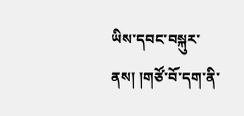ཡིས་དབང་བསྐུར་ནས། །གཙོ་བོ་དག་ནི་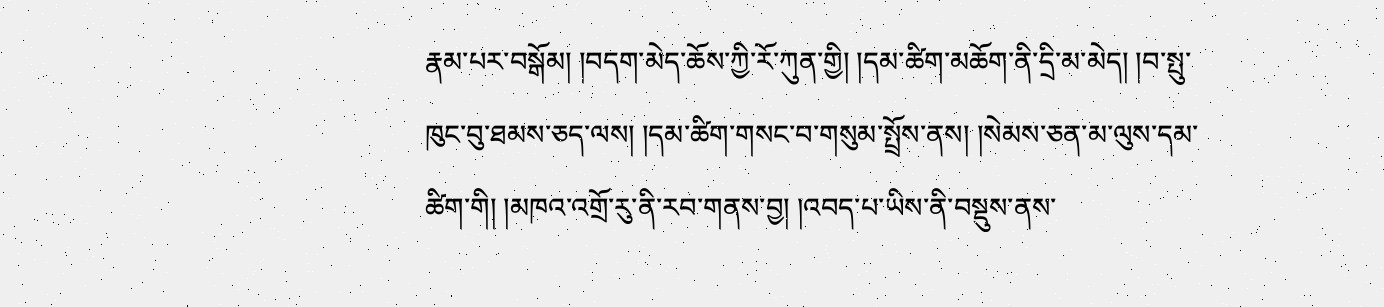རྣམ་པར་བསྒོམ། །བདག་མེད་ཆོས་ཀྱི་རོ་ཀུན་གྱི། །དམ་ཚིག་མཆོག་ནི་དྲི་མ་མེད། །བ་སྤུ་ཁུང་བུ་ཐམས་ཅད་ལས། །དམ་ཚིག་གསང་བ་གསུམ་སྤྲོས་ནས། །སེམས་ཅན་མ་ལུས་དམ་ཚིག་གི། །མཁའ་འགྲོ་རུ་ནི་རབ་གནས་བྱ། །འབད་པ་ཡིས་ནི་བསྡུས་ནས་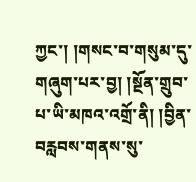ཀྱང་། །གསང་བ་གསུམ་དུ་གཞུག་པར་བྱ། །སྔོན་གྲུབ་པ་ཡི་མཁའ་འགྲོ་ནི། །བྱིན་བརླབས་གནས་སུ་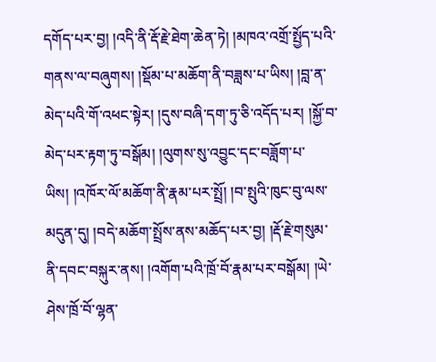དགོད་པར་བྱ། །འདི་ནི་རྡོ་རྗེ་ཐེག་ཆེན་ཏེ། །མཁའ་འགྲོ་སྤྱོད་པའི་གནས་ལ་བཞུགས། །སྡོམ་པ་མཆོག་ནི་བཟླས་པ་ཡིས། །བླ་ན་མེད་པའི་གོ་འཕང་སྟེར། །དུས་བཞི་དག་ཏུ་ཅི་འདོད་པར། །སྐྱོ་བ་མེད་པར་རྟག་ཏུ་བསྒོམ། །ལུགས་སུ་འབྱུང་དང་བཟློག་པ་ཡིས། །འཁོར་ལོ་མཆོག་ནི་རྣམ་པར་སྤྲོ། །བ་སྤུའི་ཁུང་བུ་ལས་མདུན་དུ། །བདེ་མཆོག་སྤྲོས་ནས་མཆོད་པར་བྱ། །རྡོ་རྗེ་གསུམ་ནི་དབང་བསྐུར་ནས། །འགོག་པའི་ཁྲོ་བོ་རྣམ་པར་བསྒོམ། །ཡེ་ཤེས་ཁྲོ་བོ་ལྷན་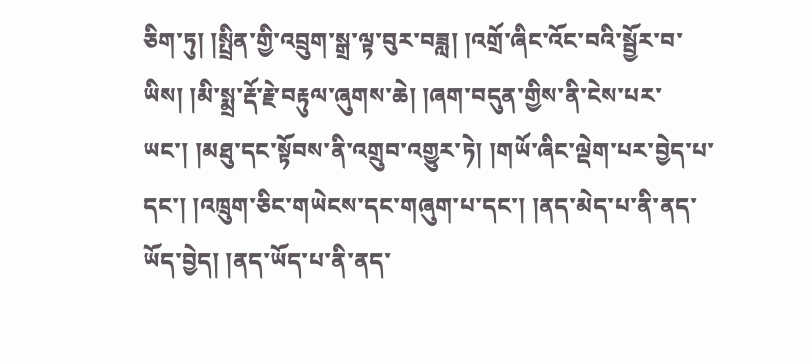ཅིག་ཏུ། །སྤྲིན་གྱི་འབྲུག་སྒྲ་ལྟ་བུར་བཟླ། །འགྲོ་ཞིང་འོང་བའི་སྦྱོར་བ་ཡིས། །མི་སྨྲ་རྡོ་རྗེ་བརྟུལ་ཞུགས་ཆེ། །ཞག་བདུན་གྱིས་ནི་ངེས་པར་ཡང་། །མཐུ་དང་སྟོབས་ནི་འགྲུབ་འགྱུར་ཏེ། །གཡོ་ཞིང་ལྡེག་པར་བྱེད་པ་དང་། །འཁྲུག་ཅིང་གཡེངས་དང་གཞུག་པ་དང་། །ནད་མེད་པ་ནི་ནད་ཡོད་བྱེད། །ནད་ཡོད་པ་ནི་ནད་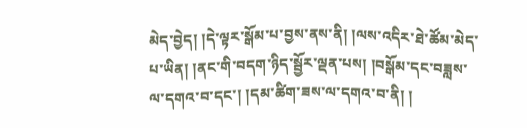མེད་བྱེད། །དེ་ལྟར་སྒོམ་པ་བྱས་ནས་ནི། །ལས་འདིར་ཐེ་ཚོམ་མེད་པ་ཡིན། །ནང་གི་བདག་ཉིད་སྦྱོར་ལྡན་པས། །བསྒོམ་དང་བཟླས་ལ་དགའ་བ་དང་། །དམ་ཚིག་ཟས་ལ་དགའ་བ་ནི། །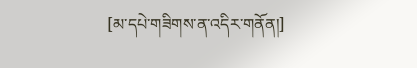[མ་དཔེ་གཟིགས་ན་འདིར་གནོན།]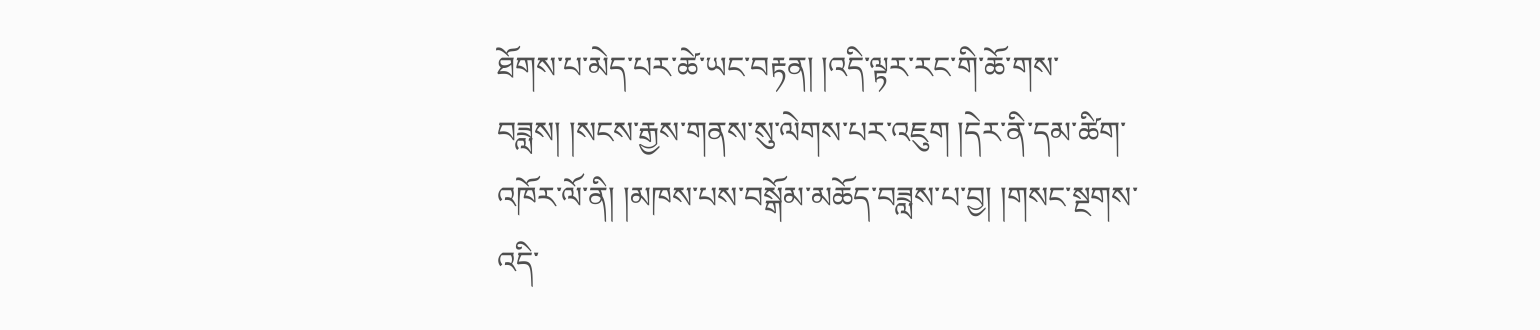ཐོགས་པ་མེད་པར་ཚེ་ཡང་བརྟན། །འདི་ལྟར་རང་གི་ཆོ་གས་བཟླས། །སངས་རྒྱས་གནས་སུ་ལེགས་པར་འཇུག །དེར་ནི་དམ་ཚིག་འཁོར་ལོ་ནི། །མཁས་པས་བསྒོམ་མཆོད་བཟླས་པ་བྱ། །གསང་སྔགས་འདི་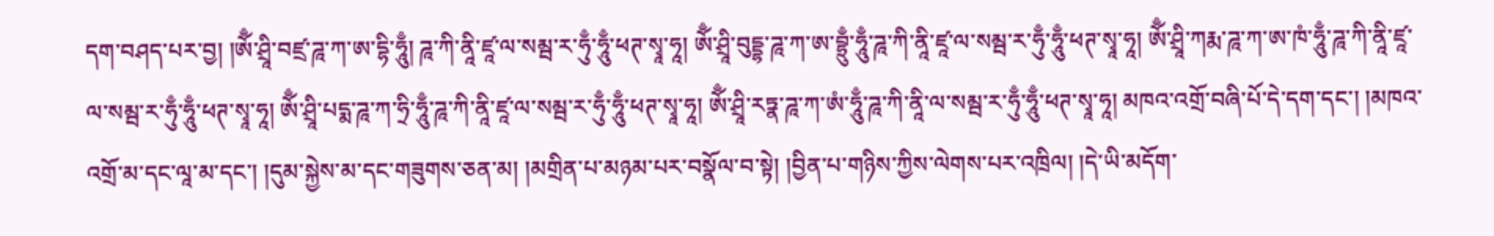དག་བཤད་པར་བྱ། །ཨོྃ་ཤྲཱི་བཛྲ་ཌཱ་ཀ་ཨ་དྷི་ཧཱུྃ། ཌཱ་ཀི་ནཱི་ཛཱ་ལ་སམྦ་ར་ཧུྃ་ཧཱུྃ་ཕཊ་སྭཱ་ཧཱ། ཨོྃ་ཤྲཱི་བུདྡྷ་ཌཱ་ཀ་ཨ་བྷྲུྃ་ཧཱུྃ་ཌཱ་ཀི་ནཱི་ཛཱ་ལ་སམྦ་ར་ཧུྃ་ཧཱུྃ་ཕཊ་སྭཱ་ཧཱ། ཨོྃ་ཤྲཱི་ཀརྨ་ཌཱ་ཀ་ཨ་ཁཾ་ཧཱུྃ་ཌཱ་ཀི་ནཱི་ཛཱ་ལ་སམྦ་ར་ཧུྃ་ཧཱུྃ་ཕཊ་སྭཱ་ཧཱ། ཨོྃ་ཤྲཱི་པདྨ་ཌཱ་ཀ་ཧྲི་ཧཱུྃ་ཌཱ་ཀི་ནཱི་ཛཱ་ལ་སམྦ་ར་ཧུྃ་ཧཱུྃ་ཕཊ་སྭཱ་ཧཱ། ཨོྃ་ཤྲཱི་རཏྣ་ཌཱ་ཀ་ཨཾ་ཧཱུྃ་ཌཱ་ཀི་ནཱི་ལ་སམྦ་ར་ཧུྃ་ཧཱུྃ་ཕཊ་སྭཱ་ཧཱ། མཁའ་འགྲོ་བཞི་པོ་དེ་དག་དང་། །མཁའ་འགྲོ་མ་དང་ལཱ་མ་དང་། །དུམ་སྐྱེས་མ་དང་གཟུགས་ཅན་མ། །མགྲིན་པ་མཉམ་པར་བསྣོལ་བ་སྟེ། །བྱིན་པ་གཉིས་ཀྱིས་ལེགས་པར་འཁྲིལ། །དེ་ཡི་མདོག་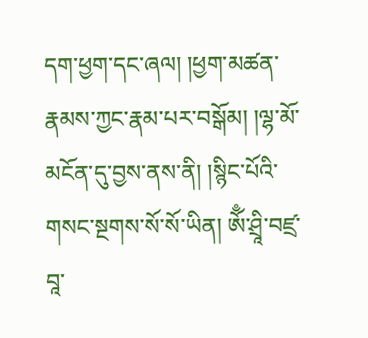དག་ཕྱག་དང་ཞལ། །ཕྱག་མཚན་རྣམས་ཀྱང་རྣམ་པར་བསྒོམ། །ལྷ་མོ་མངོན་དུ་བྱས་ནས་ནི། །སྙིང་པོའི་གསང་སྔགས་སོ་སོ་ཡིན། ཨོྃ་ཤྲཱི་བཛྲ་བཱ་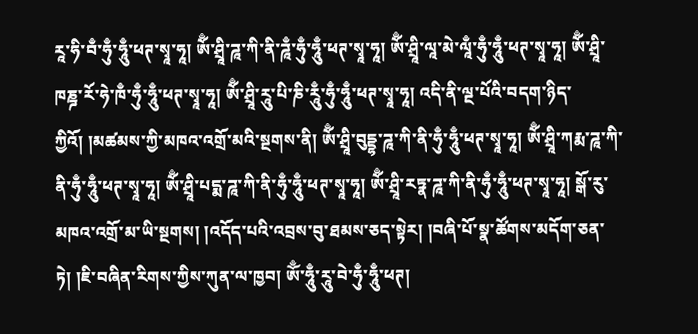རཱ་ཧི་བྃ་ཧུྃ་ཧཱུྃ་ཕཊ་སྭཱ་ཧཱ། ཨོྃ་ཤྲཱི་ཌཱ་ཀི་ནི་ཌཱྃ་ཧུྃ་ཧཱུྃ་ཕཊ་སྭཱ་ཧཱ། ཨོྃ་ཤྲཱི་ལཱ་མེ་ལཱྃ་ཧུྃ་ཧཱུྃ་ཕཊ་སྭཱ་ཧཱ། ཨོྃ་ཤྲཱི་ཁཎྜ་རོ་ཧེ་ཁྃ་ཧུྃ་ཧཱུྃ་ཕཊ་སྭཱ་ཧཱ། ཨོྃ་ཤྲཱི་རཱུ་པི་ཎི་རཱུྃ་ཧུྃ་ཧཱུྃ་ཕཊ་སྭཱ་ཧཱ། འདི་ནི་ལྔ་པོའི་བདག་ཉིད་ཀྱིའོ། །མཚམས་ཀྱི་མཁའ་འགྲོ་མའི་སྔགས་ནི། ཨོྃ་ཤྲཱི་བུདྡྷ་ཌཱ་ཀི་ནི་ཧུྃ་ཧཱུྃ་ཕཊ་སྭཱ་ཧཱ། ཨོྃ་ཤྲཱི་ཀརྨ་ཌཱ་ཀི་ནི་ཧུྃ་ཧཱུྃ་ཕཊ་སྭཱ་ཧཱ། ཨོྃ་ཤྲཱི་པདྨ་ཌཱ་ཀི་ནི་ཧུྃ་ཧཱུྃ་ཕཊ་སྭཱ་ཧཱ། ཨོྃ་ཤྲཱི་རཏྣ་ཌཱ་ཀི་ནི་ཧུྃ་ཧཱུྃ་ཕཊ་སྭཱ་ཧཱ། སྒོ་རུ་མཁའ་འགྲོ་མ་ཡི་སྔགས། །འདོད་པའི་འབྲས་བུ་ཐམས་ཅད་སྟེར། །བཞི་པོ་སྣ་ཚོགས་མདོག་ཅན་ཏེ། །ཇི་བཞིན་རིགས་ཀྱིས་ཀུན་ལ་ཁྱབ། ཨོྃ་ཧཱུྃ་རཱུ་བེ་ཧུྃ་ཧཱུྃ་ཕཊ།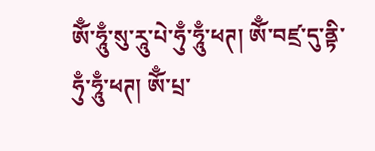ཨོྃ་ཧཱུྃ་སུ་རཱུ་པེ་ཧུྃ་ཧཱུྃ་ཕཊ། ཨོྃ་བཛྲ་དུ་ནྟི་ཧུྃ་ཧཱུྃ་ཕཊ། ཨོྃ་པྲ་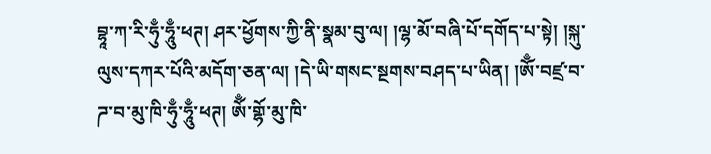བྷཱ་ཀ་རི་ཧུྃ་ཧཱུྃ་ཕཊ། ཤར་ཕྱོགས་ཀྱི་ནི་སྣམ་བུ་ལ། །ལྷ་མོ་བཞི་པོ་དགོད་པ་སྟེ། །སྐུ་ལུས་དཀར་པོའི་མདོག་ཅན་ལ། །དེ་ཡི་གསང་སྔགས་བཤད་པ་ཡིན། །ཨོྃ་བཛྲ་བ་ཌ་བ་མུ་ཁི་ཧུྃ་ཧཱུྃ་ཕཊ། ཨོྃ་གྷོ་མུ་ཁི་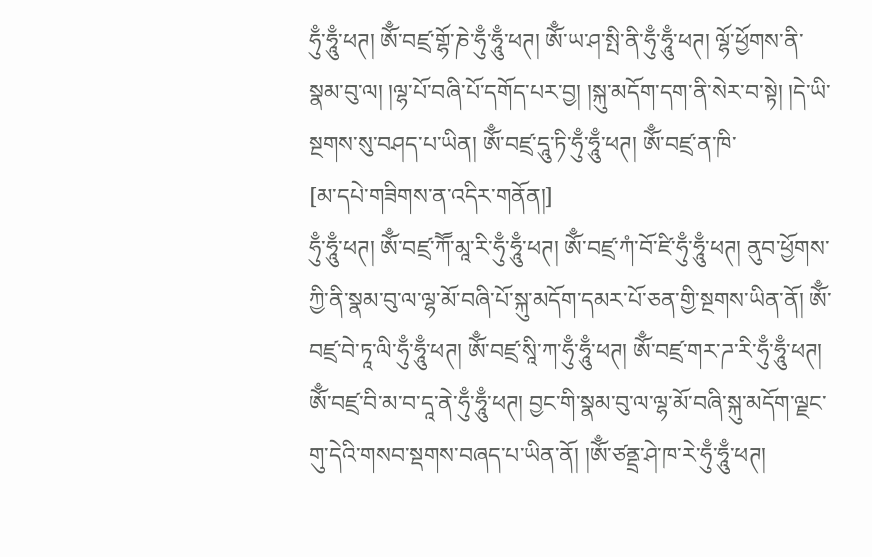ཧུྃ་ཧཱུྃ་ཕཊ། ཨོྃ་བཛྲ་གྷོ་ཎེ་ཧུྃ་ཧཱུྃ་ཕཊ། ཨོྃ་ཡ་ཤ་སྤི་ནི་ཧུྃ་ཧཱུྃ་ཕཊ། ལྷོ་ཕྱོགས་ནི་སྣམ་བུ་ལ། །ལྷ་པོ་བཞི་པོ་དགོད་པར་བྱ། །སྐུ་མདོག་དག་ནི་སེར་བ་སྟེ། །དེ་ཡི་སྔགས་སུ་བཤད་པ་ཡིན། ཨོྃ་བཛྲ་དཱུ་ཏི་ཧུྃ་ཧཱུྃ་ཕཊ། ཨོྃ་བཛྲ་ན་ཁི་
[མ་དཔེ་གཟིགས་ན་འདིར་གནོན།]
ཧུྃ་ཧཱུྃ་ཕཊ། ཨོྃ་བཛྲ་ཀཽ་མཱ་རི་ཧུྃ་ཧཱུྃ་ཕཊ། ཨོྃ་བཛྲ་ཀཾ་བོ་ཛི་ཧུྃ་ཧཱུྃ་ཕཊ། ནུབ་ཕྱོགས་ཀྱི་ནི་སྣམ་བུ་ལ་ལྷ་མོ་བཞི་པོ་སྐུ་མདོག་དམར་པོ་ཅན་གྱི་སྔགས་ཡིན་ནོ། ཨོྃ་བཛྲ་བེ་ཏཱ་ལི་ཧུྃ་ཧཱུྃ་ཕཊ། ཨོྃ་བཛྲ་སཱི་ཀ་ཧུྃ་ཧཱུྃ་ཕཊ། ཨོྃ་བཛྲ་གར་ཌ་རི་ཧུྃ་ཧཱུྃ་ཕཊ། ཨོྃ་བཛྲ་བི་མ་བ་དཱ་ནེ་ཧུྃ་ཧཱུྃ་ཕཊ། བྱང་གི་སྣམ་བུ་ལ་ལྷ་མོ་བཞི་སྐུ་མདོག་ལྗང་གུ་དེའི་གསབ་སྡགས་བཞད་པ་ཡིན་ནོ། །ཨོྃ་ཙནྡྲ་ཤེ་ཁ་རེ་ཧུྃ་ཧཱུྃ་ཕཊ།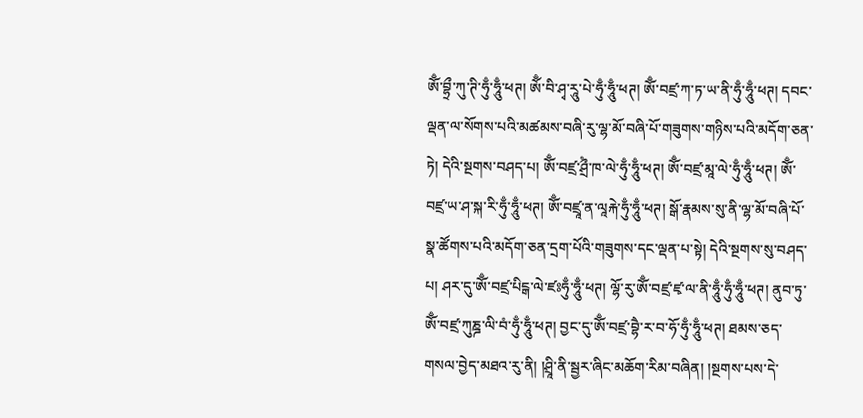ཨོྃ་བྷྲྀ་ཀུ་ཊི་ཧུྃ་ཧཱུྃ་ཕཊ། ཨོྃ་བི་ཤྭ་རཱུ་པེ་ཧུྃ་ཧཱུྃ་ཕཊ། ཨོྃ་བཛྲ་ཀ་ཏ་ཡ་ནི་ཧུྃ་ཧཱུྃ་ཕཊ། དབང་ལྡན་ལ་སོགས་པའི་མཚམས་བཞི་རུ་ལྷ་མོ་བཞི་པོ་གཟུགས་གཉིས་པའི་མདོག་ཅན་ཏེ། དེའི་སྔགས་བཤད་པ། ཨོྃ་བཛྲ་ཤྲྀཾ་ཁ་ལེ་ཧུྃ་ཧཱུྃ་ཕཊ། ཨོྃ་བཛྲ་མཱ་ལེ་ཧུྃ་ཧཱུྃ་ཕཊ། ཨོྃ་བཛྲ་ཡ་ཤ་སྐ་རི་ཧུྃ་ཧཱུྃ་ཕཊ། ཨོྃ་བཛྲཱ་ན་ལཱརྐེ་ཧུྃ་ཧཱུྃ་ཕཊ། སྒོ་རྣམས་སུ་ནི་ལྷ་མོ་བཞི་པོ་སྣ་ཚོགས་པའི་མདོག་ཅན་དྲག་པོའི་གཟུགས་དང་ལྡན་པ་སྟེ། དེའི་སྔགས་སུ་བཤད་པ། ཤར་དུ་ཨོྃ་བཛྲ་པིངྒ་ལེ་ཛཿཧུྃ་ཧཱུྃ་ཕཊ། ལྷོ་རུ་ཨོྃ་བཛྲ་ཛྭ་ལ་ནི་ཧཱུྃ་ཧུྃ་ཧཱུྃ་ཕཊ། ནུབ་ཏུ་ཨོྃ་བཛྲ་ཀུཎྜ་ལི་བཾ་ཧུྃ་ཧཱུྃ་ཕཊ། བྱང་དུ་ཨོྃ་བཛྲ་བྷཻ་ར་བ་ཧོ་ཧུྃ་ཧཱུྃ་ཕཊ། ཐམས་ཅད་གསལ་བྱེད་མཐའ་རུ་ནི། །ཤྲཱི་ནི་སྦྱར་ཞིང་མཆོག་རིམ་བཞིན། །སྔགས་པས་དེ་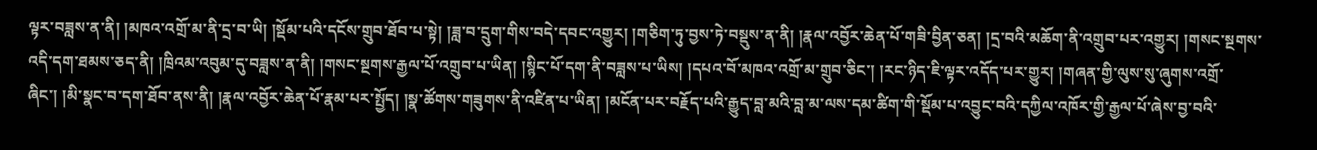ལྟར་བཟླས་ན་ནི། །མཁའ་འགྲོ་མ་ནི་དྲ་བ་ཡི། །སྡོམ་པའི་དངོས་གྲུབ་ཐོབ་པ་སྟེ། །ཟླ་བ་དྲུག་གིས་བདེ་དབང་འགྱུར། །གཅིག་ཏུ་བྱས་ཏེ་བསྡུས་ན་ནི། །རྣལ་འབྱོར་ཆེན་པོ་གཟི་བྱིན་ཅན། །དྲ་བའི་མཆོག་ནི་འགྲུབ་པར་འགྱུར། །གསང་སྔགས་འདི་དག་ཐམས་ཅད་ནི། །ཁྲིའམ་འབུམ་དུ་བཟླས་ན་ནི། །གསང་སྔགས་རྒྱལ་པོ་འགྲུབ་པ་ཡིན། །སྙིང་པོ་དག་ནི་བཟླས་པ་ཡིས། །དཔའ་བོ་མཁའ་འགྲོ་མ་གྲུབ་ཅིང་། །རང་ཉིད་ཇི་ལྟར་འདོད་པར་གྱུར། །གཞན་གྱི་ལུས་སུ་ཞུགས་འགྲོ་ཞིང་། །མི་སྣང་བ་དག་ཐོབ་ནས་ནི། །རྣལ་འབྱོར་ཆེན་པོ་རྣམ་པར་སྤྱོད། །སྣ་ཚོགས་གཟུགས་ནི་འཛིན་པ་ཡིན། །མངོན་པར་བརྗོད་པའི་རྒྱུད་བླ་མའི་བླ་མ་ལས་དམ་ཚིག་གི་སྡོམ་པ་འབྱུང་བའི་དཀྱིལ་འཁོར་གྱི་རྒྱལ་པོ་ཞེས་བྱ་བའི་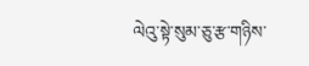ལེའུ་སྟེ་སུམ་ཅུ་རྩ་གཉིས་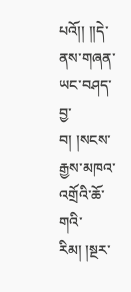པའོ།། །།དེ་ནས་གཞན་ཡང་བཤད་བྱ་བ། །སངས་རྒྱས་མཁའ་འགྲོའི་ཆོ་གའི་རིམ། །སྔར་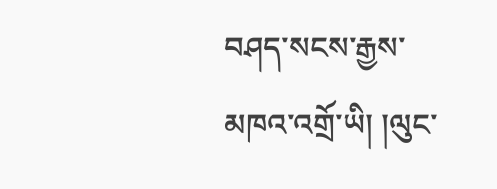བཤད་སངས་རྒྱས་མཁའ་འགྲོ་ཡི། །ལུང་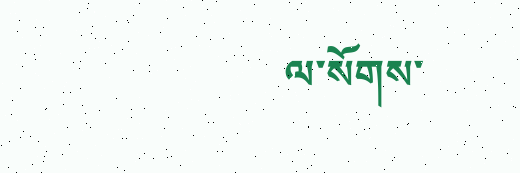ལ་སོགས་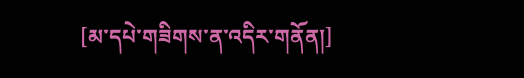[མ་དཔེ་གཟིགས་ན་འདིར་གནོན།]